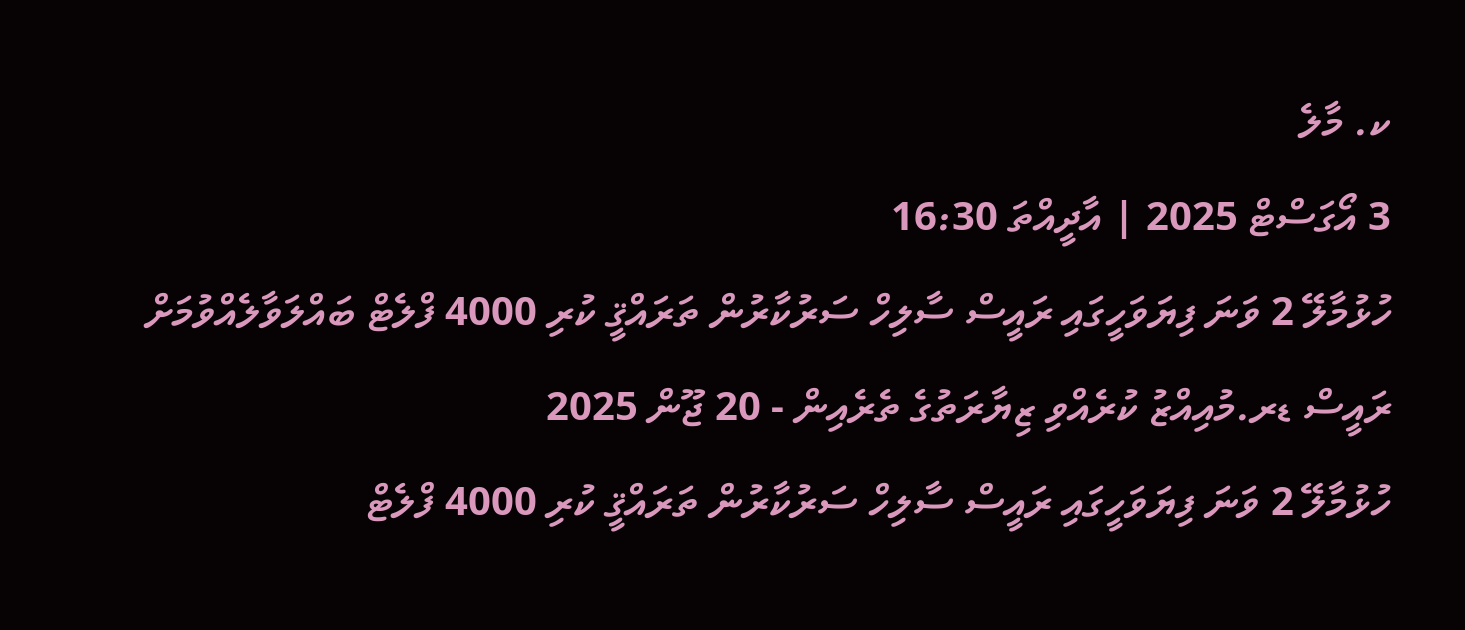ކ. މާލެ
3 އޯގަސްޓް 2025 | އާދީއްތަ 16:30
ހުޅުމާލޭ 2 ވަނަ ފިޔަވަހީގައި ރައީސް ސާލިހް ސަރުކާރުން ތަރައްޤީ ކުރި 4000 ފްލެޓް ބައްލަވާލެއްވުމަށް ރައީސް ޑރ.މުއިއްޒު ކުރެއްވި ޒިޔާރަތުގެ ތެރެއިން - 20 ޖޫން 2025
ހުޅުމާލޭ 2 ވަނަ ފިޔަވަހީގައި ރައީސް ސާލިހް ސަރުކާރުން ތަރައްޤީ ކުރި 4000 ފްލެޓް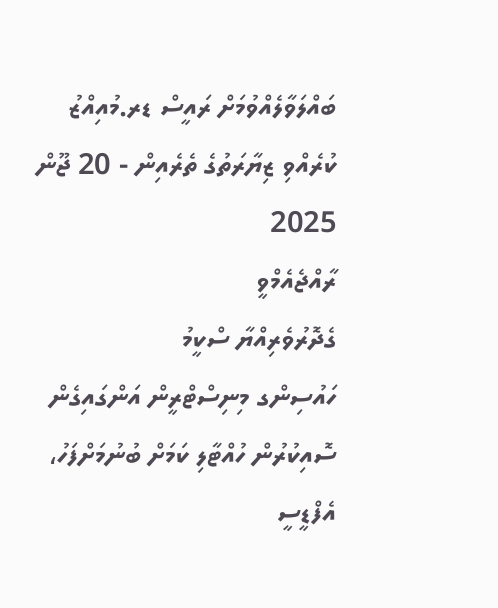ބައްލަވާލެއްވުމަށް ރައީސް ޑރ.މުއިއްޒު ކުރެއްވި ޒިޔާރަތުގެ ތެރެއިން - 20 ޖޫން 2025
ރާއްޖެއެމްވީ
ގެދޮރުވެރިއްޔާ ސްކީމު
ހައުސިންގ މިނިސްޓްރީން އަންގައިގެން ސޮއިކުރުން ހުއްޓާލި ކަމަށް ބުނުމަށްފަހު، އެފްޑީސީ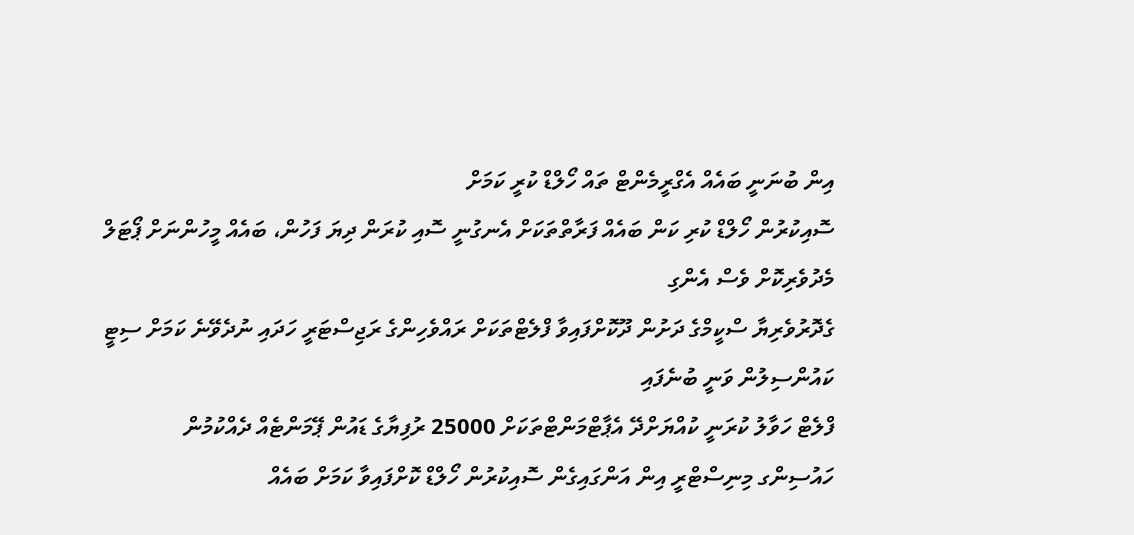އިން ބުނަނީ ބައެއް އެގްރީމެންޓް ތައް ހޯލްޑް ކުރީ ކަމަށް
ސޮއިކުރުން ހޯލްޑް ކުރި ކަން ބައެއް ފަރާތްތަކަށް އެނގުނީ ސޮއި ކުރަން ދިޔަ ފަހުން، ބައެއް މީހުންނަށް ޕޯޓަލް މެދުވެރިކޮށް ވެސް އެންގި
ގެދޮރުވެރިޔާ ސްކީމްގެ ދަށުން ދޫކޮށްފައިވާ ފްލެޓްތަކަށް ރައްވެހިންގެ ރަޖިސްޓަރީ ހަދައި ނުދެވޭނެ ކަމަށް ސިޓީ ކައުންސިލުން ވަނީ ބުނެފައި
ފްލެޓް ހަވާލު ކުރަނީ ކުއްޔަށްދޭ އެޕާޓްމަންޓްތަކަށް 25000 ރުފިޔާގެ ޑައުން ޕޭމަންޓެއް ދެއްކުމުން
ހައުސިންގ މިނިސްޓްރީ އިން އަންގައިގެން ސޮއިކުރުން ހޯލްޑް ކޮށްފައިވާ ކަމަށް ބައެއް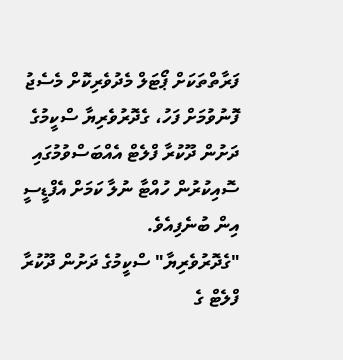ފަރާތްތަކަށް ޕޯޓަލް މެދުވެރިކޮށް މެސެޖު ފޮނުވުމަށް ފަހު، ގެދޮރުވެރިޔާ ސްކީމުގެ ދަށުން ދޫކުރާ ފްލެޓް އެއްބަސްވުމުގައި ސޮއިކުރުން ހުއްޓާ ނުލާ ކަމަށް އެފްޑީސީ އިން ބުނެފިއެވެ.
"ގެދޮރުވެރިޔާ" ސްކީމުގެ ދަށުން ދޫކުރާ ފްލެޓް ގެ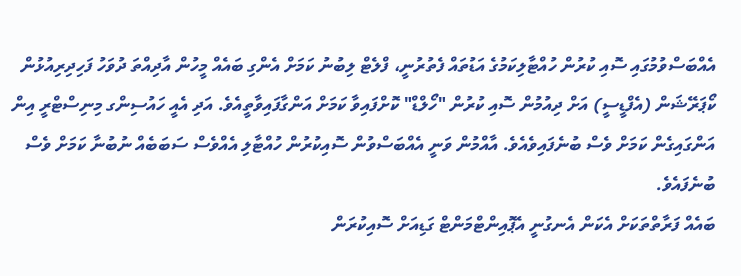އެއްބަސްވުމުގައި ސޮއި ކުރުން ހުއްޓާލިކަމުގެ އަޑުތައް ފެތުރުނީ، ފްލެޓް ލިބުނު ކަމަށް އެންގި ބައެއް މީހުން އާދިއްތަ ދުވަހު ފަހިދިރިއުޅުން ކޯޕަރޭޝަން (އެފްޑީސީ) އަށް ދިއުމުން ސޮއި ކުރުން "ހޯލްޑް" ކޮށްފައިވާ ކަމަށް އަންގާފައިވާތީއެވެ. އަދި އެއީ ހައުސިންގ މިނިސްޓްރީ އިން އަންގައިގެން ކަމަށް ވެސް ބުނެފައިވެއެވެ. އާއްމުން ވަނީ އެއްބަސްވުން ސޮއިކުރުން ހުއްޓާލި އެއްވެސް ސަބަބެއް ނުބުނާ ކަމަށް ވެސް ބުނެފައެވެ.
ބައެއް ފަރާތްތަކަށް އެކަން އެނގުނީ އެޕޮއިންޓްމަންޓް ގަޑިއަށް ސޮއިކުރަން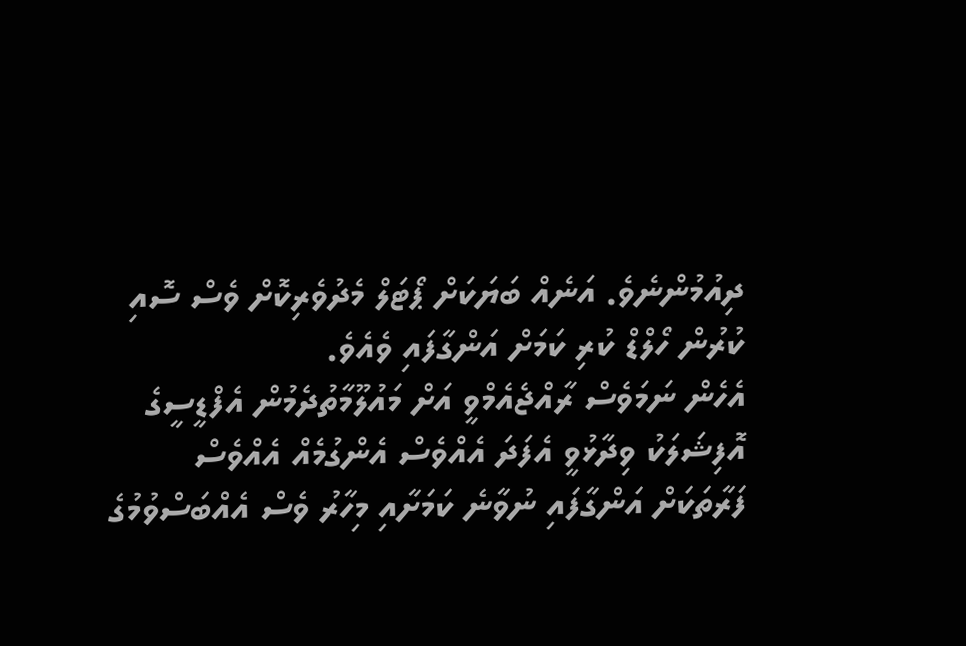ދިއުމުންނެވެ. އަނެއް ބަޔަކަށް ޕޯޓަލް މެދުވެރިކޮށް ވެސް ސޮއި ކުރުން ހޯލްޑް ކުރި ކަމަށް އަންގާފައި ވެއެވެ.
އެހެން ނަމަވެސް ރާއްޖެއެމްވީ އަށް މައުލޫމާތުދެމުން އެފްޑީސީގެ އޮފިޝަލަކު ވިދާޅުވީ އެފަދަ އެއްވެސް އެންގުމެއް އެއްވެސް ފަރާތަކަށް އަންގާފައި ނުވާނެ ކަމަށާއި މިހާރު ވެސް އެއްބަސްވުމުގެ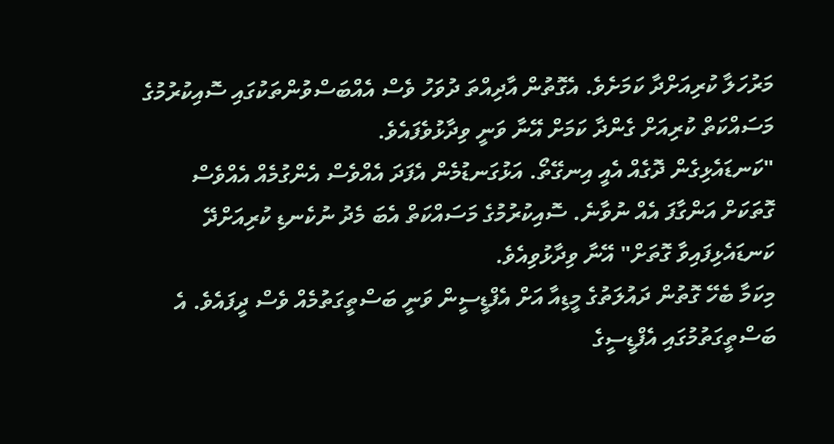މަރުހަލާ ކުރިއަށްދާ ކަމަށެވެ. އެގޮތުން އާދިއްތަ ދުވަހު ވެސް އެއްބަސްވުންތަކުގައި ސޮއިކުރުމުގެ މަސައްކަތް ކުރިއަށް ގެންދާ ކަމަށް އޭނާ ވަނީ ވިދާޅުވެފައެވެ.
"ކަނޑައެޅިގެން ދޮގެއް އެއީ އިނގޭތޯ. އަޅުގަނޑުމެން އެފަދަ އެއްވެސް އެންގުމެއް އެއްވެސް ގޮތަކަށް އަންގާފަ އެއް ނުވާނެ. ސޮއިކުރުމުގެ މަސައްކަތް އެބަ މެދު ނުކެނޑި ކުރިއަށްދޭ ކަނޑައެޅިފައިވާ ގޮތަށް" އޭނާ ވިދާޅުވިއެވެ.
މިކަމާ ބެހޭ ގޮތުން ދައުލަތުގެ މީޑިއާ އަށް އެފްޑީސީން ވަނީ ބަސްތީގަތުމެއް ވެސް ދީފައެވެ. އެ ބަސްތީގަތުމުގައި އެފްޑީސީގެ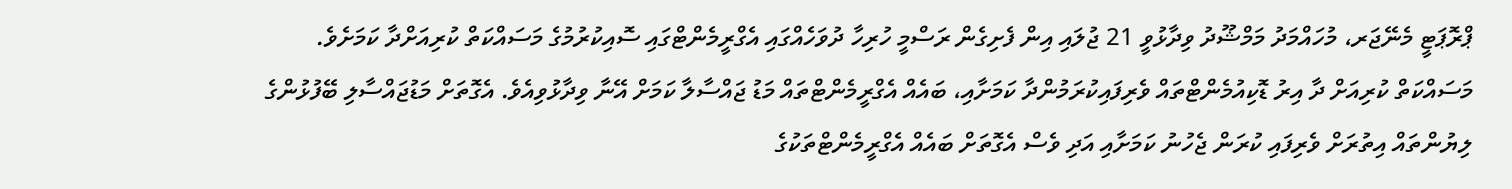ޕްރޮޕަޓީ މެނޭޖަރ، މުހައްމަދު މަމްޝޫދު ވިދާޅުވީ 21 ޖުލައި އިން ފެށިގެން ރަސްމީ ހުރިހާ ދުވަހެއްގައި އެގްރީމެންޓްގައި ސޮއިކުރުމުގެ މަސައްކަތް ކުރިއަށްދާ ކަމަށެވެ. މަސައްކަތް ކުރިއަށް ދާ އިރު ޑޮކިއުމެންޓްތައް ވެރިފައިކުރަމުންދާ ކަމަށާއި، ބައެއް އެގްރީމެންޓްތައް މަޑު ޖައްސާލާ ކަމަށް އޭނާ ވިދާޅުވިއެވެ. އެގޮތަށް މަޑުޖައްސާލި ބޭފުޅުންގެ ލިޔުންތައް އިތުރަށް ވެރިފައި ކުރަން ޖެހުނު ކަމަށާއި އަދި ވެސް އެގޮތަށް ބައެއް އެގްރީމެންޓްތަކުގެ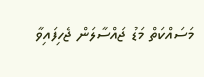މަސައްކަތް މަޑު ޖައްސާލަން ޖެހިފައިވާ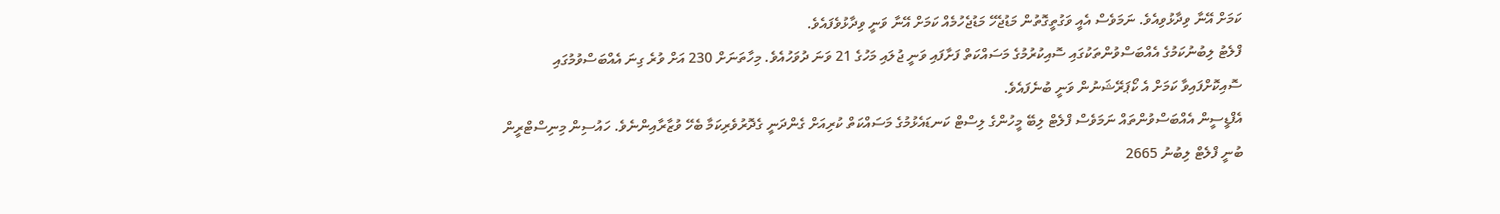ކަމަށް އޭނާ ވިދާޅުވިއެވެ. ނަމަވެސް އެއީ ވަގުތީގޮތުން މަޑުޖެހޭ މަޑުޖެހުމެއް ކަމަށް އޭނާ ވަނީ ވިދާޅުވެފައެވެ.
ފްލެޓު ލިބުނުކަމުގެ އެއްބަސްވުންތަކުގައި ސޮއިކުރުމުގެ މަސައްކަތް ފަށާފައި ވަނީ ޖުލައި މަހުގެ 21 ވަނަ ދުވަހުއެވެ. މިހާތަނަށް 230 އަށް ވުރެ ގިނަ އެއްބަސްވުމުގައި ސޮއިކޮށްފައިވާ ކަމަށް އެ ކޯޕަރޭޝަނުން ވަނީ ބުނެފައެވެ.
އެފްޑީސީން އެއްބަސްވުންތައް ނަމަވެސް ފްލެޓް ލިބޭ މީހުންގެ ލިސްޓް ކަނޑައެޅުމުގެ މަސައްކަތް ކުރިއަށް ގެންދަނީ ގެދޮރުވެރިކަމާ ބެހޭ ވުޒާރާއިންނެވެ. ހައުސިން މިނިސްޓްރީން ބުނީ ފްލެޓް ލިބުނު 2665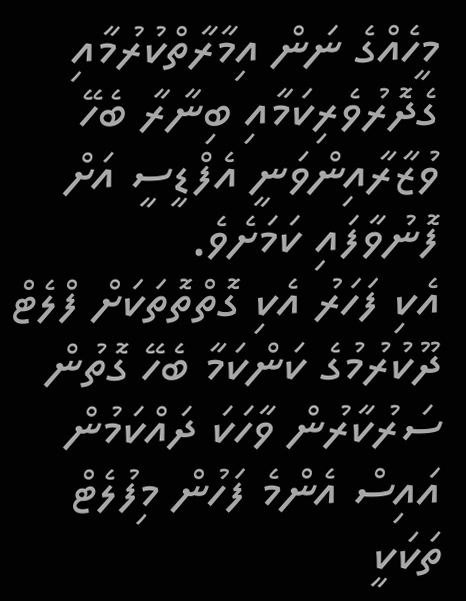މީހެއްގެ ނަން އިމާރާތްކުރުމާއި ގެދޮރުވެރިކަމާއި ބިނާރާ ބެހޭ ވުޒާރާއިންވަނީ އެފްޑީސީ އަށް ފޮނުވާފައި ކަމަށެވެ.
އެކި ފަހަރު އެކި ގޮތްތޮތަކަށް ފްލެޓް ދޫކުރުމުގެ ކަންކަމާ ބެހޭ ގޮތުން ސަރުކާރުން ވާހަކަ ދައްކަމުން އައިސް އެންމެ ފަހުން މިފުލެޓް ތަކަކީ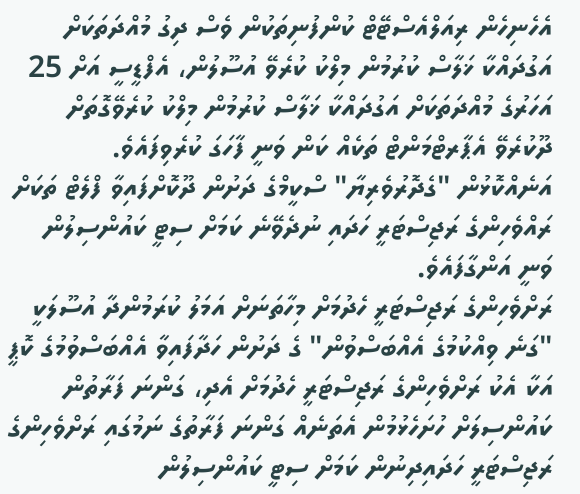އެހެނިހެން ރިއަލްއެސްޓޭޓް ކުންފުނިތަކުން ވެސް ދިގު މުއްދަތަކަށް އަގުދައްކާ ޚަލާސް ކުރުމުން މިލްކު ކުރެވޭ އުސޫލުން، އެފްޑީސީ އަށް 25 އަހަރުގެ މުއްދަތަކަށް އަގުދައްކާ ޚަލާސް ކުރުމުން މިލްކު ކުރެވޭގޮތަށް ދޫކުރެވޭ އެޕާރޓްމަންޓް ތަކެއް ކަން ވަނީ ފާހަގަ ކުރެވިފައެވެ.
އަނެއްކޮޅުން "ގެދޮރުވެރިޔާ" ސްކީމްގެ ދަށުން ދޫކޮށްފައިވާ ފްލެޓް ތަކަށް ރައްވެހިންގެ ރަޖިސްޓަރީ ހަދައި ނުދެވޭނެ ކަމަށް ސިޓީ ކައުންސިލުން ވަނީ އަންގާފައެވެ.
ރަށްވެހިންގެ ރަޖިސްޓަރީ ހެދުމަށް މިހާތަނަށް އަމަލު ކުރަމުންދާ އުސޫލަކީ "ގަނެ ވިއްކުމުގެ އެއްބަސްވުން" ގެ ދަށުން ހަދާފައިވާ އެއްބަސްވުމުގެ ކޮޕީ އަކާ އެކު ރަށްވެހިންގެ ރަޖިސްޓަރީ ހެދުމަށް އެދި، ގަންނަ ފަރާތުން ކައުންސިލަށް ހުށަހެޅުމުން އެތަނެއް ގަންނަ ފަރާތުގެ ނަމުގައި ރަށްވެހިންގެ ރަޖިސްޓަރީ ހަދައިދިނުން ކަމަށް ސިޓީ ކައުންސިލުން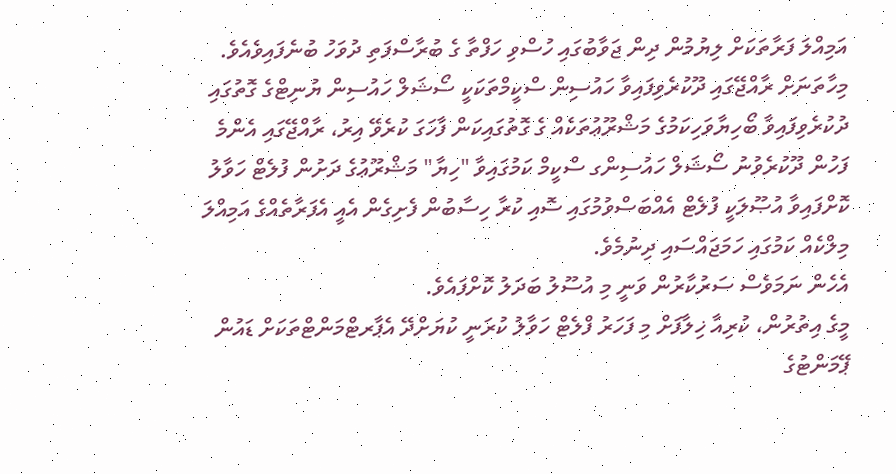އަމިއްލަ ފަރާތަކަށް ލިޔުމުން ދިން ޖަވާބުގައި ހުސްވި ހަފްތާ ގެ ބުރާސްފަތި ދުވަހު ބުނެފައިވެއެވެ.
މިހާތަނަށް ރާއްޖޭގައި ދޫކުރެވިފައިވާ ހައުސިން ސްކީމްތަކަކީ ސޯޝަލް ހައުސިން ޔުނިޓްގެ ގޮތުގައި ދުކުރެވިފައިވާ ބޯހިޔާވަހިކަމުގެ މަޝްރޫޢުތަކެއް ގެ ގޮތުގައިކަން ފާހަގަ ކުރެވޭ އިރު، ރާއްޖޭގައި އެންމެ ފަހުން ދޫކުރެވުނު ސޯޝަލް ހައުސިންގ ސްކީމް ކަމުގައިވާ "ހިޔާ" މަޝްރޫޢުގެ ދަށުން ފުލެޓް ހަވާލު ކޮށްފައިވާ އުޞޫލަކީ ފުލެޓް އެއްބަސްވުމުގައި ސޮއި ކުރާ ހިސާބުން ފެށިގެން އެއީ އެފަރާތެއްގެ އަމިއްލަ މިލްކެއް ކަމުގައި ހަމަޖައްސައި ދިނުމެވެ.
އެހެން ނަމަވެސް ސަރުކާރުން ވަނީ މި އުސޫލު ބަދަލު ކޮށްފައެވެ.
މީގެ އިތުރުން، ކުރިއާ ޚިލާފަށް މި ފަހަރު ފްލެޓް ހަވާލު ކުރަނީ ކުޔަށްދޭ އެޕާރޓްމަންޓްތަކަށް ޑައުން ޕޭމަންޓުގެ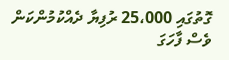ގޮތުގައި 25،000 ރުފިޔާ ދެއްކުމުންކަން ވެސް ފާހަގަ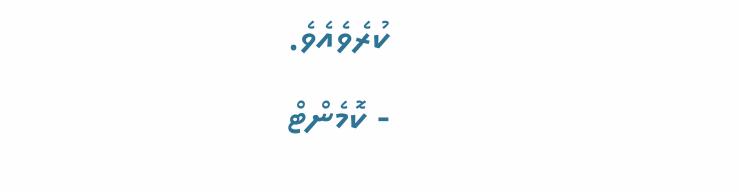ކުރެވެއެވެ.
- ކޮމެންޓް